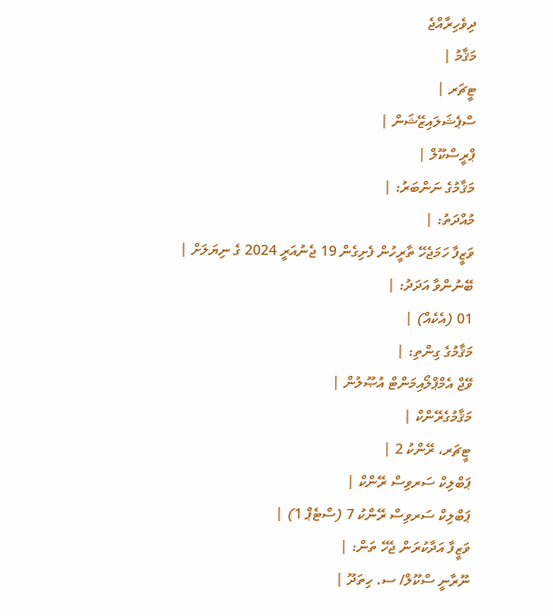ދިވެހިރާއްޖެ
މަޤާމު |
ޓީޗަރ |
ސްޕެޝަލައިޒޭޝަން |
ޕްރީސްކޫލް |
މަޤާމުގެ ނަންބަރު: |
މުއްދަތު: |
ވަޒީފާ ހަމަޖެހޭ ތާރީހުން ފެށިގެން 19 ޖެނުއަރީ 2024 ގެ ނިޔަލަށް |
ބޭނުންވާ އަދަދު: |
01 (އެކެއް) |
މަޤާމުގެ ގިންތި: |
ވޭޖް އެމްޕްލޯއިމަންޓް އުޞޫލުން |
މަޤާމުގެރޭންކް |
ޓީޗަރ، ރޭންކު 2 |
ޕަބްލިކް ސަރވިސް ރޭންކް |
ޕަބްލިކް ސަރވިސް ރޭންކު 7 (ސްޓެޕް 1) |
ވަޒީފާ އަދާކުރަން ޖެހޭ ތަން: |
ނޫރާނީ ސްކޫލް/ ސ. ހިތަދޫ |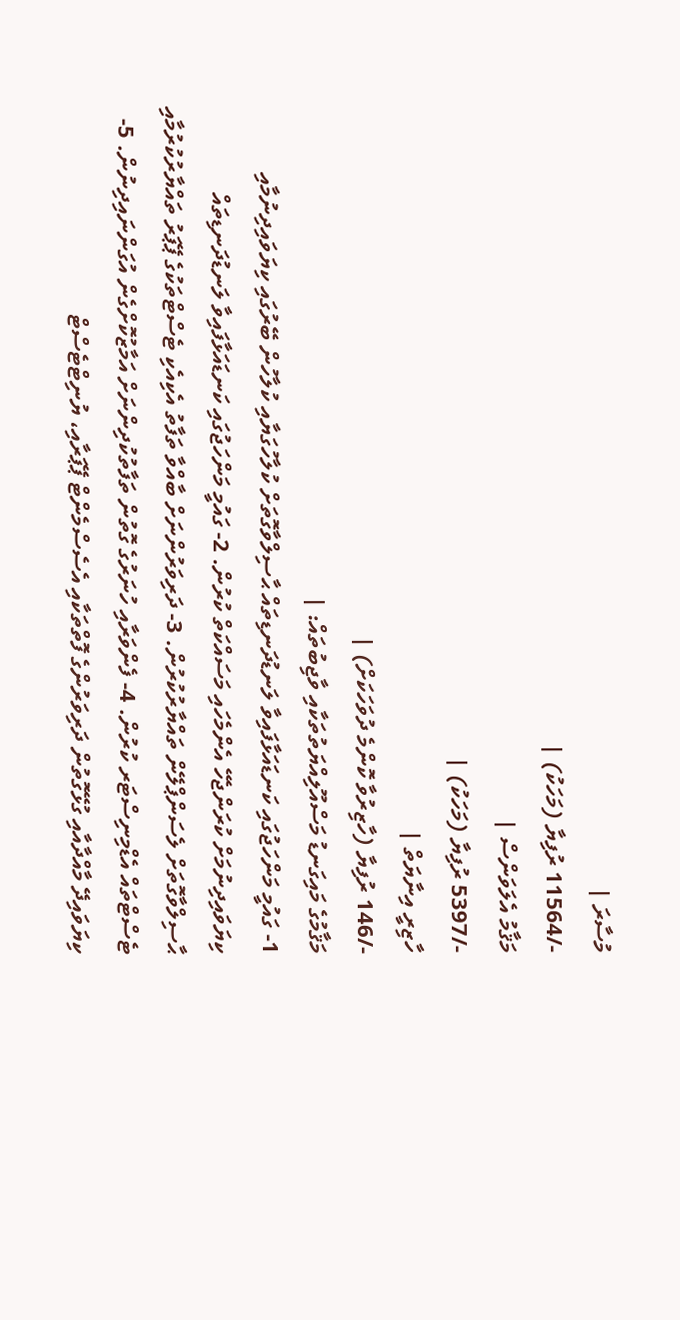މުސާރަ |
-/11564 ރުފިޔާ (މަހަކު) |
މަޤާމު އެލަވަންސް |
-/5397 ރުފިޔާ (މަހަކު) |
ހާޒިރީ އިނާޔަތް |
-/146 ރުފިޔާ (ހާޒިރުވާ ކޮންމެ ދުވަހަކަށް) |
މަޤާމުގެ މައިގަނޑު މަސްއޫލިއްޔަތުތަކާއި ވާޖިބުތައް: |
1- ގައުމީ މަންހަޖުގައި ކަނޑައަޅާފައިވާ ލަނޑުދަނޑިތައް ޙާސިލްވާގޮތަށް ކުލާހުގަޔާއި ކުލާހުން ބޭރުގައި ކިޔަވައިދިނުމާއި ކިޔަވައިދިނުމަށް ކުރަންޖެހޭ އެންމެހައި މަސައްކަތް ކުރުން. 2- ގައުމީ މަންހަޖުގައި ކަނޑައަޅާފައިވާ ލަނޑުދަނޑިތައް ޙާސިލްވާގޮތަށް ލެސަންޕްލޭން ތައްޔާރުކުރުން. 3- ދަރިވަރުންނަށް ބާއްވާ ތަފާތު އެކިއެކި ޓެސްޓްތަކުގެ ޕޭޕަރު ތައްޔާރުކުރުމާއި ޓެސްޓްތައް އެޑްމިނިސްޓަރ ކުރުން. 4- ފެންވަރާއި ހުނަރުގެ ގޮތުން ތަފާތުކުދިންނަށް އަމާޒުކޮށްގެން އުގަންނައިދިނުން. 5-ކިޔަވައިދޭ މާއްދާއާއި ގުޅޭގޮތުން ދަރިވަރުންގެ ފޮތްތަކާއި އެސެސްމެންޓް ޕޭޕަރާއި، ޔުނިޓްޓެސްޓް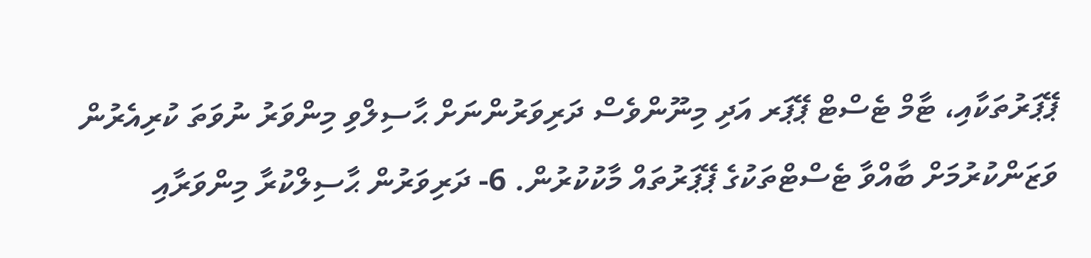ޕޭޕަރުތަކާއި، ޓާމް ޓެސްޓް ޕޭޕަރ އަދި މިނޫންވެސް ދަރިވަރުންނަށް ޙާސިލްވި މިންވަރު ނުވަތަ ކުރިއެރުން ވަޒަންކުރުމަށް ބާއްވާ ޓެސްޓްތަކުގެ ޕޭޕަރުތައް މާކުކުރުން. 6- ދަރިވަރުން ޙާސިލްކުރާ މިންވަރާއި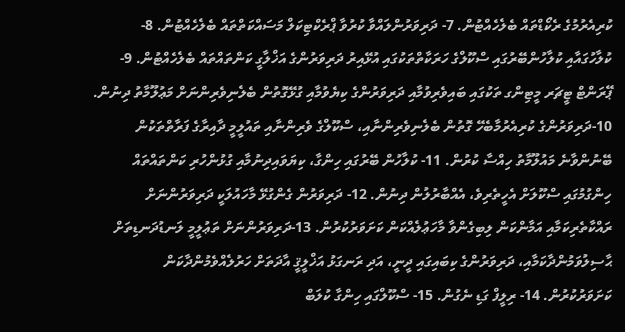ކުރިއެރުމުގެ ރެކޯޑްތައް ބެލެހެއްޓުން. 7- ދަރިވަރުންލައްވާ ކުރުވާ ޕްރެކްޓިކަލް މަސައްކަތްތައް ބެލެހެއްޓުން. 8- ކުލާހުގައާއި ކުލާހުންބޭރުގައި ސްކޫލްގެ ހަރަކާތްތަކުގައި އުޅޭއިރު ދަރިވަރުންގެ އަޚްލާގީ ކަންތައްތައް ބެލެހެއްޓުން. 9- ޕޭރަންޓް ޓީޗަރ މީޓިންގ ތަކުގައި ބައިވެރިވުމާއި ދަރިވަރުންގެ ކިޔެވުމާއި ގުޅޭގޮތުން ބެލެނިވެރިންނަށް މަޢުލޫމާތު ދިނުން. 10-ދަރިވަރުންގެ ކުރިއެރުމާބެހޭ ގޮތުން ބެލެނިވެރިންނާއި، ސްކޫލްގެ ވެރިންނާއި ތައުލީމީ ދާއިރާގެ ފަރާތްތަކުން ބޭނުންވާނެ މައުލޫމާތު ހިއްސާ ކުރުން. 11- ކުލާހުން ބޭރުގައި ހިންގާ، ކިޔަވައިދިނުމާއި ގުޅުންހުރި ކަންތައްތައް ހިންގުމުގައި ސްކޫލަށް އެހީތެރިވެ، އެއްބާރުލުން ދިނުން. 12- ދަރިވަރުން ގެންގުޅޭ މާހައުލަކީ ދަރިވަރުންނަށް ރައްކާތެރިކަމާއި އަމާންކަން ލިބިގެންވާ މާހަޢުލެއްކަން ކަށަވަރުކުރުން. 13-ދަރިވަރުންނަށް ތަޢުލީމީ ލަނޑުދަނޑިތަށް ޙާސިލުވަމުންދާކަމާއި، ދަރިވަރުންގެ ކިބައިގައި ދީނީ، އަދި ރަނގަޅު އަޚްލީޤީ އާދަތަށް ހަރުލެއްވެމުންދާކަން ކަށަވަރުކުރުން. 14- ރިލީފް ގަޑި ނެގުން. 15- ސްކޫލްގައި ހިންގާ ކުލަބް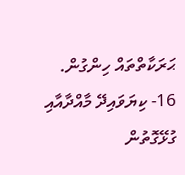ޙަރަކާތްތައް ހިންގުން. 16- ކިޔަވައިދޭ މާއްދާއާއި ގުޅޭގޮތުން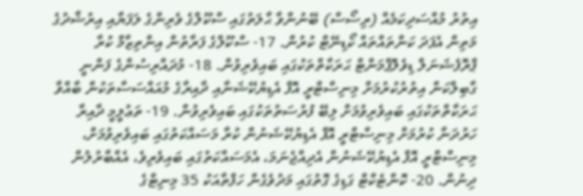އިތުރު މުއްސަދިކަމެއް (ރިސޯސް) ބޭނުންވާ ޙާލަތުގައި ސްކޫލްގެ ވެރިންގެ ލަފަޔާއި އިރުޝާދުގެ މަތިން އެފަދަ ކަންތައްތައް ކޯޑިނޭޓް ކުރުން. 17- ސްކޫލްގެ ފަރާތުން އިންތިޒާމް ކުރާ ޕްރޮފެޝަނަލް ޑިވެލޮޕްމަންޓް ޙަރަކާތްތަކުގައި ބައިވެރިވުން. 18- މުދައްރިސުންގެ ފަންނީ ގާބިލްކަން އިތުރުކުރުމަށް މިނިސްޓްރީ އޮފް އެޑިޔުކޭޝަނާއި ދާއިރާގެ މުއައްސަސާތަކުން ބާއްވާ ޙަރަކާތްތަކުގައި ބައިވެރިވުމަށް ލިބޭ ފުރުސަތުތަކުގައި ބައިވެރިވުން. 19- ތަޢުލީމީ ދާއިރާ ހަރުދަނާ ކުރުމަށް މިނިސްޓްރީ އޮފް އެޑިޔުކޭޝަނުން ކުރާ މަސައްކަތުގައި ބައިވެރިވުމަށް، މިނިސްޓްރީ އޮފް އެޑިޔުކޭޝަނުން އެދިއްޖެނަމަ، އެމަސައްކަތުގައި ބައިވެރިވެ، އެއްބާރުލުން ދިނުން. 20- ކޮންޓެކްޓް ގަޑިގެ ގޮތުގައި މަދުވެގެން ހަފްތާއަކު 35 މިނިޓްގެ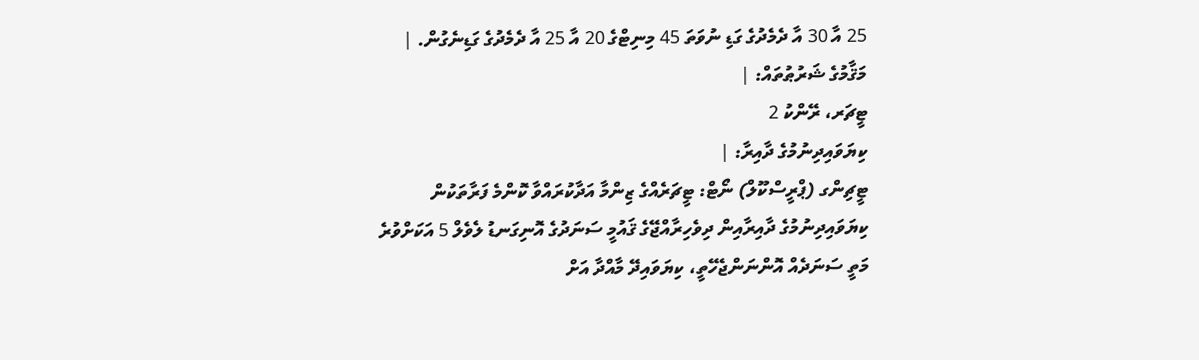25 އާ 30 އާ ދެމެދުގެ ގަޑި ނުވަތަ 45 މިނިޓްގެ 20 އާ 25 އާ ދެމެދުގެ ގަޑިނެގުން. |
މަޤާމުގެ ޝަރުޠުތައް: |
ޓީޗަރ، ރޭންކު 2
ކިޔަވައިދިނުމުގެ ދާއިރާ: |
ޓީޗިންގ (ޕްރީސްކޫލް) ނޯޓް: ޓީޗަރެއްގެ ޒިންމާ އަދާކުރައްވާ ކޮންމެ ފަރާތަކުން ކިޔަވައިދިނުމުގެ ދާއިރާއިން ދިވެހިރާއްޖޭގެ ޤައުމީ ސަނަދުގެ އޮނިގަނޑު ލެވެލް 5 އަކަށްވުރެ މަތީ ސަނަދެއް އޮންނަންޖެހޭތީ، ކިޔަވައިދޭ މާއްދާ އަށް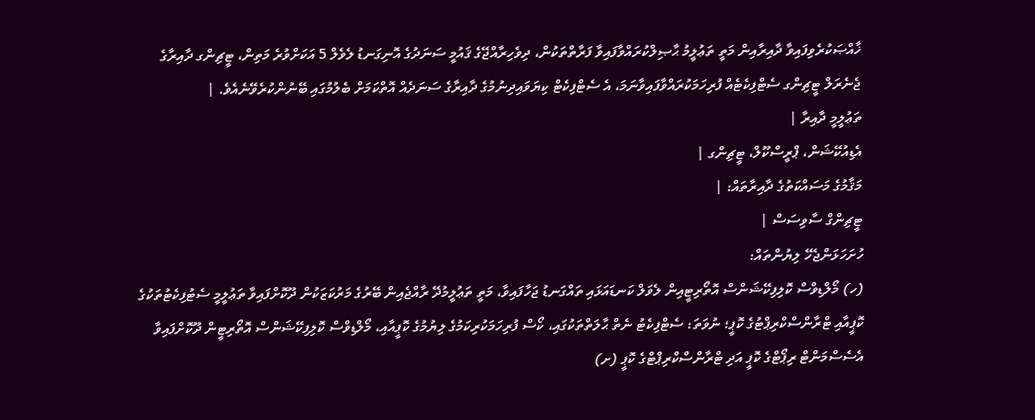ޚާއްޞަކުރެވިފައިވާ ދާއިރާއިން މަތީ ތަޢުލީމު ޙާޞިލްކުރައްވާފައިވާ ފަރާތްތަކުން، ދިވެހިރާއްޖޭގެ ޤައުމީ ސަނަދުގެ އޮނިގަނޑު ލެވެލް 5 އަކަށްވުރެ މަތިން، ޓީޗިންގ ދާއިރާގެ ޖެނެރަލް ޓީޗިންގ ސެޓްފިކެޓެއް ފުރިހަމަކުރައްވާފައިވާނަމަ، އެ ސެޓްފިކެޓް ކިޔަވައިދިނުމުގެ ދާއިރާގެ ސަނަދެއް އޮތްކަމަށް ބެލުމުގައި ބޭނުންކުރެވޭނެއެވެ. |
ތަޢުލީމީ ދާއިރާ |
އެޑިއުކޭޝަން، ޕްރީސްކޫލް، ޓީޗިންގ |
މަޤާމުގެ މަސައްކަތުގެ ދާއިރާތައް: |
ޓީޗިންގް ސާވިސަސް |
ހުށަހަޅަންޖެހޭ ލިޔުންތައް:
(ހ) މޯލްޑިވްސް ކޮލިފިކޭޝަންސް އޮތޯރިޓީއިން ލެވަލް ކަނޑައަޅައި ތައްގަނޑު ޖަހާފައިވާ، މަތީ ތަޢުލީމުދޭ ރާއްޖެއިން ބޭރުގެ މަރުކަޒަކުން ދޫކޮށްފައިވާ ތަޢުލީމީ ސެޓުފިކެޓުތަކުގެ ކޮޕީއާއި ޓްރާންސްކްރިޕްޓުގެ ކޮޕީ؛ ނުވަތަ: ސެޓްފިކެޓު ނެތް ޙާލަތްތަކުގައި، ކޯސް ފުރިހަމަކުރިކަމުގެ ލިޔުމުގެ ކޮޕީއާއި، މޯލްޑިވްސް ކޮލިފިކޭޝަންސް އޮތޯރިޓީން ދޫކޮށްފައިވާ އެސެސްމަންޓް ރިޕޯޓްގެ ކޮޕީ އަދި ޓްރާންސްކްރިޕްޓްގެ ކޮޕީ (ށ)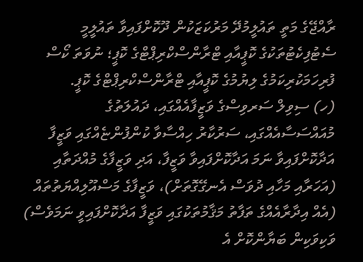ރާއްޖޭގެ މަތީ ތައުލީމުދޭ މަރުކަޒަކުން ދޫކޮށްފައިވާ ތައުލީމީ ސެޓުފިކެޓުތަކުގެ ކޮޕީއާއި ޓްރާންސްކްރިޕްޓްގެ ކޮޕީ؛ ނުވަތަ ކޯސް ފުރިހަމަކުރިކަމުގެ ލިޔުމުގެ ކޮޕީއާއި ޓްރާންސްކްރިޕްޓްގެ ކޮޕީ.
(ހ) ސިވިލް ސަރވިސްގެ ވަޒީފާއެއްގައި، ދައުލަތުގެ މުއައްސަސާއެއްގައި، ސަރުކާރު ހިއްސާވާ ކުންފުންޏެއްގައި ވަޒީފާ އަދާކޮށްފައިވާ ނަމަ އަދާކޮށްފައިވާ ވަޒީފާ، އަދި ވަޒީފާގެ މުއްދަތާއި (އަހަރާއި މަހާއި ދުވަސް އެނގޭގޮތަށް)، ވަޒީފާގެ މަސްއޫލިއްޔަތުތައް (އެއް އިދާރާއެއްގެ ތަފާތު މަޤާމުތަކުގައި ވަޒީފާ އަދާކޮށްފައިވީ ނަމަވެސް) ވަކިވަކިން ބަޔާންކޮށް އެ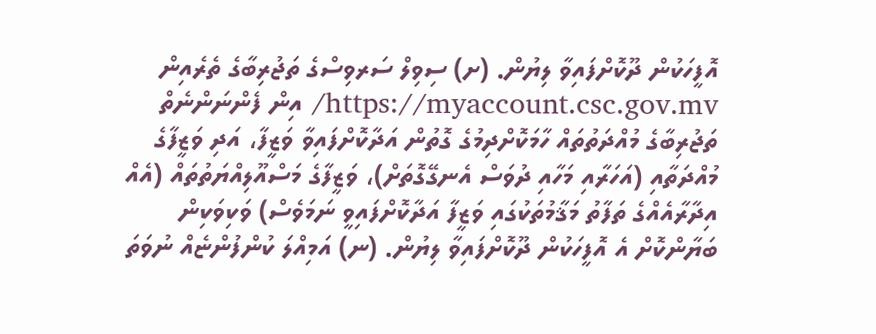އޮފީހަކުން ދޫކޮށްފައިވާ ލިޔުން. (ށ) ސިވިލް ސަރވިސްގެ ތަޖުރިބާގެ ތެރެއިން https://myaccount.csc.gov.mv/ އިން ފެންނަންނެތް ތަޖުރިބާގެ މުއްދަތުތައް ހާމަކޮށްދިމުގެ ގޮތުން އަދާކޮށްފައިވާ ވަޒީފާ، އަދި ވަޒީފާގެ މުއްދަތާއި (އަހަރާއި މަހާއި ދުވަސް އެނގޭގޮތަށް)، ވަޒީފާގެ މަސްއޫލިއްޔަތުތައް (އެއް އިދާރާއެއްގެ ތަފާތު މަޤާމުތަކުގައި ވަޒީފާ އަދާކޮށްފައިވީ ނަމަވެސް) ވަކިވަކިން ބަޔާންކޮށް އެ އޮފީހަކުން ދޫކޮށްފައިވާ ލިޔުން. (ނ) އަމިއްލަ ކުންފުންޏެއް ނުވަތަ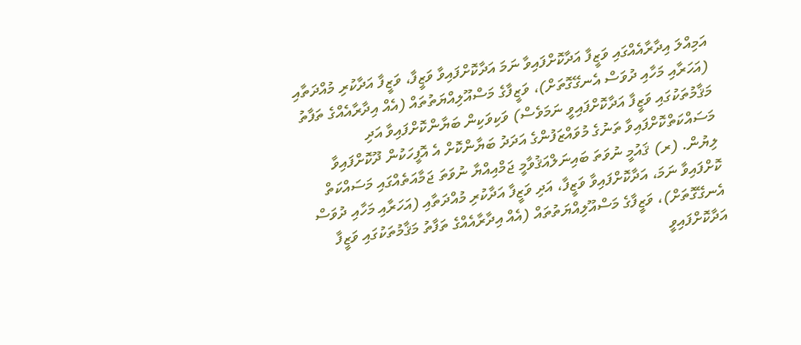އަމިއްލަ އިދާރާއެއްގައި ވަޒީފާ އަދާކޮށްފައިވާ ނަމަ އަދާކޮށްފައިވާ ވަޒީފާ، ވަޒީފާ އަދާކުރި މުއްދަތާއި (އަހަރާއި މަހާއި ދުވަސް އެނގޭގޮތަށް)، ވަޒީފާގެ މަސްއޫލިއްޔަތުތައް (އެއް އިދާރާއެއްގެ ތަފާތު މަޤާމުތަކުގައި ވަޒީފާ އަދާކޮށްފައިވީ ނަމަވެސް) ވަކިވަކިން ބަޔާންކޮށްފައިވާ އަދި މަސައްކަތްކޮށްފައިވާ ތަނުގެ މުވައްޒަފުންގެ އަދަދު ބަޔާންކޮށް އެ އޮފީހަކުން ދޫކޮށްފައިވާ ލިޔުން. (ރ) ޤައުމީ ނުވަތަ ބައިނަލްއަޤުވާމީ ޖަމްއިއްޔާ ނުވަތަ ޖަމާއަތެއްގައި މަސައްކަތް ކޮށްފައިވާ ނަމަ، އަދާކޮށްފައިވާ ވަޒީފާ، އަދި ވަޒީފާ އަދާކުރި މުއްދަތާއި (އަހަރާއި މަހާއި ދުވަސް އެނގޭގޮތަށް)، ވަޒީފާގެ މަސްއޫލިއްޔަތުތައް (އެއް އިދާރާއެއްގެ ތަފާތު މަޤާމުތަކުގައި ވަޒީފާ އަދާކޮށްފައިވީ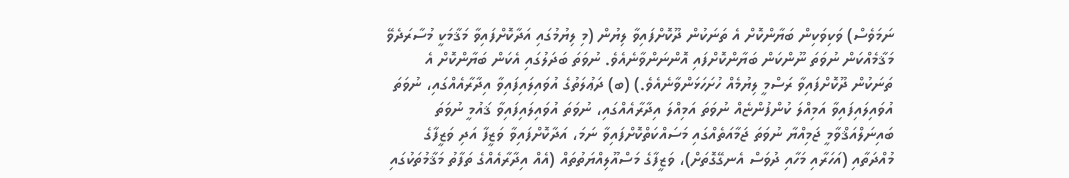ނަމަވެސް) ވަކިވަކިން ބަޔާންކޮށް އެ ތަނަކުން ދޫކޮށްފައިވާ ލިޔުން (މި ލިޔުމުގައި އަދާކޮށްފައިވާ މަޤާމަކީ މުސާރަދެވޭ މަޤާމެއްކަން ނުވަތަ ނޫންކަން ބަޔާންކޮށްފައި އޮންނަންވާނެއެވެ. ނުވަތަ ބަދަލުގައި އެކަން ބަޔާންކޮށް އެ ތަނަކުން ދޫކޮށްފައިވާ ރަސްމީ ލިޔުމެއް ހުށަހަޅަންވާނެއެވެ.) (ބ) ދަޢުލަތުގެ އުވައިލައިފައިވާ އިދާރާއެއްގައި، ނުވަތަ އުވައިލައިފައިވާ އަމިއްލަ ކުންފުންޏެއް ނުވަތަ އަމިއްލަ އިދާރާއެއްގައި، ނުވަތަ އުވައިލައިފައިވާ ޤައުމީ ނުވަތަ ބައިނަލްއަޤްވާމީ ޖަމިއްޔާ ނުވަތަ ޖަމާއަތެއްގައި މަސައްކަތްކޮށްފައިވާ ނަމަ، އަދާކޮށްފައިވާ ވަޒީފާ އަދި ވަޒީފާގެ މުއްދަތާއި (އަހަރާއި މަހާއި ދުވަސް އެނގޭގޮތަށް)، ވަޒީފާގެ މަސްއޫލިއްޔަތުތައް (އެއް އިދާރާއެއްގެ ތަފާތު މަޤާމުތަކުގައި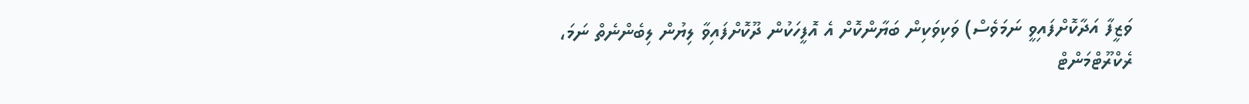ވަޒީފާ އަދާކޮށްފައިވީ ނަމަވެސް) ވަކިވަކިން ބަޔާންކޮށް އެ އޮފީހަކުން ދޫކޮށްފައިވާ ލިޔުން ލިބެންނެތް ނަމަ، ރެކްރޫޓްމަންޓް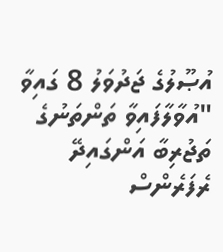އުޞޫލުގެ ޖަދުވަލު 8 ގައިވާ "އުވާލާފައިވާ ތަންތަނުގެ ތަޖުރިބާ އަންގައިދޭ ރެފަރެންސް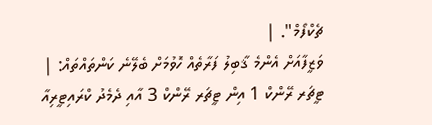ޗެކްފޯމް". |
ވަޒީފާއަށް އެންމެ ޤާބިލު ފަރާތެއް ހޮވުމަށް ބެލޭނެ ކަންތައްތައް: |
ޓީޗަރ ރޭންކް 1 އިން ޓީޗަރ ރޭންކް 3 އާއި ދެމެދު ކްރައިޓީރިއާ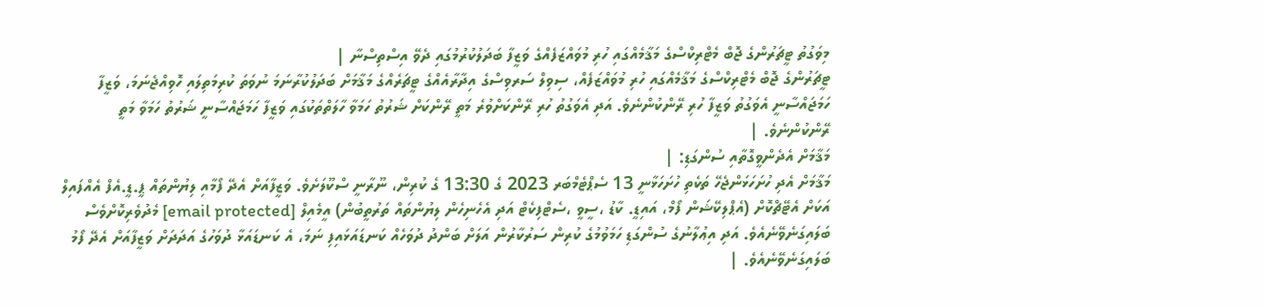މިވަގުތު ޓީޗަރުންގެ ޖޮބް މެޓްރިކްސްގެ މަޤާމެއްގައި ހުރި މުވައްޒަފެއްގެ ވަޒީފާ ބަދަލުކުރުމުގައި ދެވޭ އިސްތިސްނާ |
ޓީޗަރުންގެ ޖޮބް މެޓްރިކްސްގެ މަޤާމެއްގައި ހުރި މުވައްޒަފެއް، ސިވިލް ސަރވިސްގެ އިދާރާއެއްގެ ޓީޗަރެއްގެ މަޤާމަށް ބަދަލުކުރާނަމަ ނުވަތަ ކުރިމަތިލައި ހޮވިއްޖެނަމަ، ވަޒީފާ ހަމަޖައްސާނީ އެވަގުތު ވަޒީފާ ހުރި ރޭންކުންނެވެ. އަދި އެވަގުތު ހުރި ރޭންކަށްވުރެ މަތީ ރޭންކަށް ޝަރުތު ހަމަވާ ހާލަތްތަކުގައި ވަޒީފާ ހަމަޖައްސާނީ ޝަރުތު ހަމަވާ މަތީ ރޭންކުންނެވެ. |
މަޤާމަށް އެދެންވީގޮތާއި ސުންގަޑި: |
މަޤާމަށް އެދި ހުށަހަޅަންޖެހޭ ތަކެތި ހުށަހަޅާނީ 13 ސެޕްޓެމްބަރ 2023 ގެ 13:30 ގެ ކުރިން، ނޫރާނީ ސްކޫލަށެވެ. ވަޒީފާއަށް އެދޭ ފޯމާއި ލިޔުންތައް ޕީ.ޑީ.އެފް އެއްފައިލް އަކަށް އެޓޭޗްކޮށް (އެޕްލިކޭޝަން ފޯމް، އައިޑީ. ކާޑު ،ސީވީ ،ސެޓްފިކެޓް އަދި އެހެނިހެން ލިޔުންތައް ތަރުތީބުން) އީމެއިލް [email protected] މެދުވެރިކޮށްވެސް ބަލައިގަނެވޭނެއެވެ. އަދި އިޢުލާނުގެ ސުންގަޑި ހަމަވުމުގެ ކުރިން ސަރުކާރުން އަލަށް ބަންދު ދުވަހެއް ކަނޑައަޅައިފި ނަމަ، އެ ކަނޑައަޅާ ދުވަހުގެ އަދަދަށް ވަޒީފާއަށް އެދޭ ފޯމު ބަލައިގަނެވޭނެއެވެ. |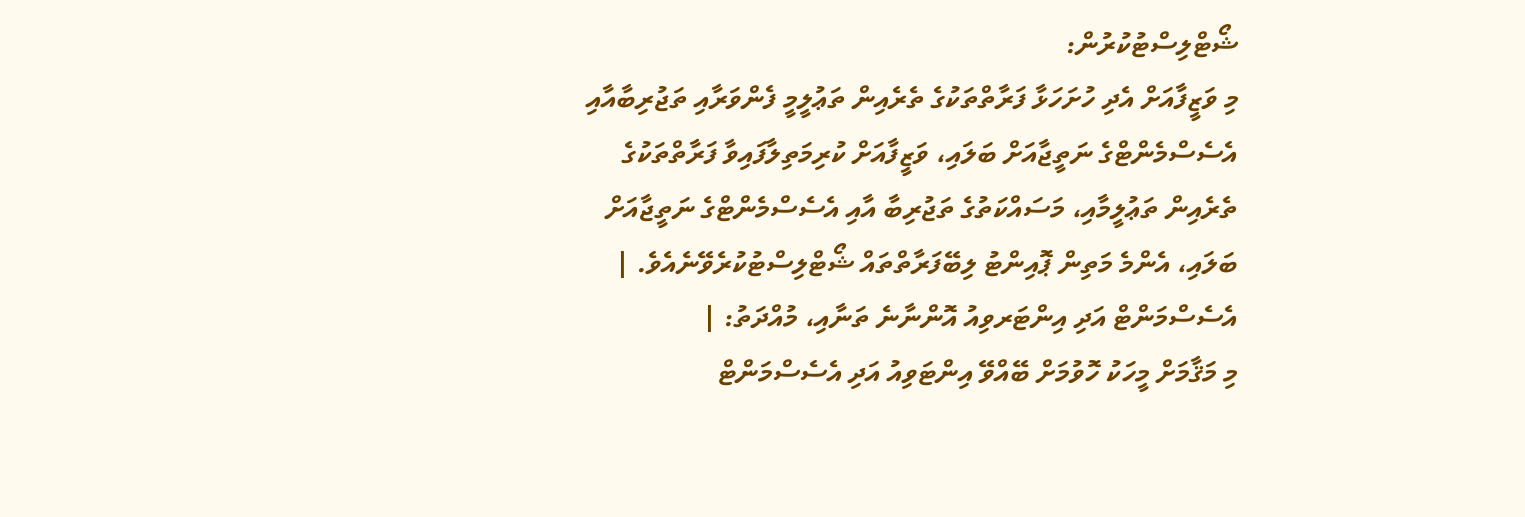ޝޯޓްލިސްޓުކުރުން:
މި ވަޒީފާއަށް އެދި ހުށަހަޅާ ފަރާތްތަކުގެ ތެރެއިން ތަޢުލީމީ ފެންވަރާއި ތަޖުރިބާއާއި އެސެސްމެންޓްގެ ނަތީޖާއަށް ބަލައި، ވަޒީފާއަށް ކުރިމަތިލާފައިވާ ފަރާތްތަކުގެ ތެރެއިން ތަޢުލީމާއި، މަސައްކަތުގެ ތަޖުރިބާ އާއި އެސެސްމެންޓްގެ ނަތީޖާއަށް ބަލައި، އެންމެ މަތިން ޕޮއިންޓު ލިބޭފަރާތްތައް ޝޯޓްލިސްޓުކުރެވޭނެއެވެ. |
އެސެސްމަންޓް އަދި އިންޓަރވިއު އޮންނާނެ ތަނާއި، މުއްދަތު: |
މި މަޤާމަށް މީހަކު ހޮވުމަށް ބޭއްވޭ އިންޓަވިއު އަދި އެސެސްމަންޓް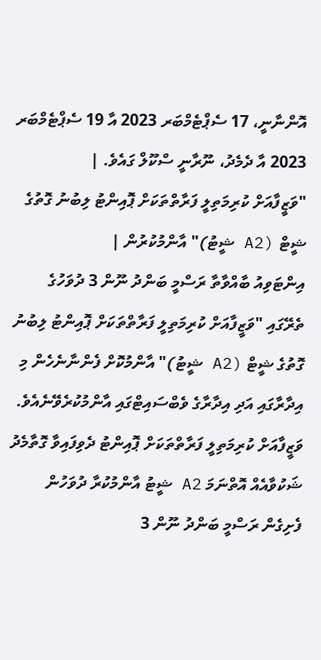އޮންނާނީ، 17 ސެޕްޓެމްބަރ 2023 އާ 19 ސެޕްޓެމްބަރ 2023 އާ ދެމެދު، ނޫރާނީ ސްކޫލް ގައެވެ. |
"ވަޒީފާއަށް ކުރިމަތިލީ ފަރާތްތަކަށް ޕޮއިންޓު ލިބުނު ގޮތުގެ ޝީޓް (A2 ޝީޓު)" އާންމުކުރުން |
އިންޓަވިއު ބާއްވާތާ ރަސްމީ ބަންދު ނޫން 3 ދުވަހުގެ ތެރޭގައި "ވަޒީފާއަށް ކުރިމަތިލީ ފަރާތްތަކަށް ޕޮއިންޓު ލިބުނު ގޮތުގެ ޝީޓް (A2 ޝީޓު)" އާންމުކޮށް ފެންނާނެހެން މި އިދާރާގައި އަދި އިދާރާގެ ވެބްސައިޓްގައި އާންމުކުރެވޭނެއެވެ. ވަޒީފާއަށް ކުރިމަތިލީ ފަރާތްތަކަށް ޕޮއިންޓު ދެވިފައިވާ ގޮތާމެދު ޝަކުވާއެއް އޮތްނަމަ A2 ޝީޓު އާންމުކުރާ ދުވަހުން ފެށިގެން ރަސްމީ ބަންދު ނޫން 3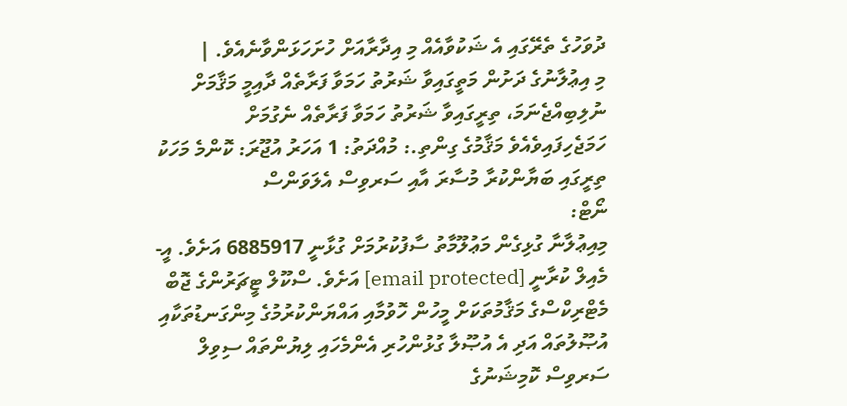ދުވަހުގެ ތެރޭގައި އެ ޝަކުވާއެއް މި އިދާރާއަށް ހުށަހަޅަންވާނެއެވެ. |
މި އިޢުލާނުގެ ދަށުން މަތީގައިވާ ޝަރުތު ހަމަވާ ފަރާތެއް ދާއިމީ މަޤާމަށް ނުލިބިއްޖެނަމަ، ތިރީގައިވާ ޝަރުތު ހަމަވާ ފަރާތެއް ނެގުމަށް ހަމަޖެހިފައިވެއެވެ މަޤާމުގެ ގިންތި.: މުއްދަތު: 1 އަހަރު އުޖޫރަ: ކޮންމެ މަހަކު ތިރީގައި ބަޔާންކުރާ މުސާރަ އާއި ސަރވިސް އެލަވަންސް
ނޯޓް:
މިއިޢުލާނާ ގުޅިގެން މަޢުލޫމާތު ސާފުކުރުމަށް ގުޅާނީ 6885917 އަށެވެ. އީ-މެއިލް ކުރާނީ [email protected] އަށެވެ. ސްކޫލް ޓީޗަރުންގެ ޖޮބް މެޓްރިކްސްގެ މަޤާމުތަކަށް މީހުން ހޮވުމާއި އައްޔަންކުރުމުގެ މިންގަނޑުތަކާއި އުޞޫލުތައް އަދި އެ އުޞޫލާ ގުޅުންހުރި އެންމެހައި ލިޔުންތައް ސިވިލް ސަރވިސް ކޮމިޝަނުގެ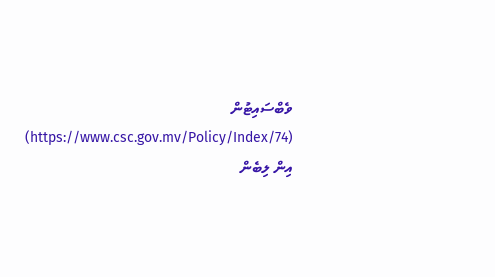ވެބްސައިޓުން (https://www.csc.gov.mv/Policy/Index/74) އިން ލިބެން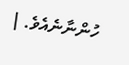ހުންނާނެއެވެ. |